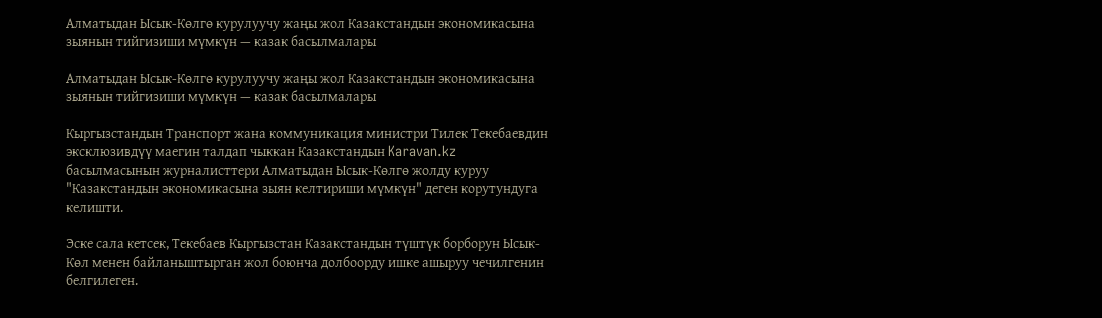Алматыдан Ысык-Көлгө курулуучу жаңы жол Казакстандын экономикасына зыянын тийгизиши мүмкүн — казак басылмалары

Алматыдан Ысык-Көлгө курулуучу жаңы жол Казакстандын экономикасына зыянын тийгизиши мүмкүн — казак басылмалары

Кыргызстандын Транспорт жана коммуникация министри Тилек Текебаевдин эксклюзивдүү маегин талдап чыккан Казакстандын Karavan.kz басылмасынын журналисттери Алматыдан Ысык-Көлгө жолду куруу "Казакстандын экономикасына зыян келтириши мүмкүн" деген корутундуга келишти.

Эске сала кетсек, Текебаев Кыргызстан Казакстандын түштүк борборун Ысык-Көл менен байланыштырган жол боюнча долбоорду ишке ашыруу чечилгенин белгилеген.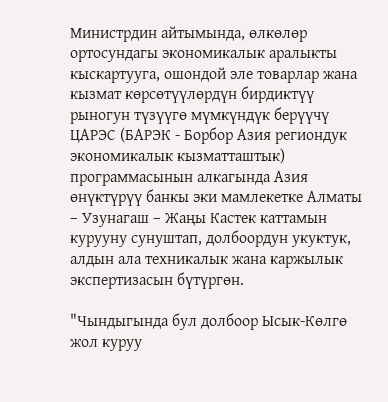Министрдин айтымында, өлкөлөр ортосундагы экономикалык аралыкты кыскартууга, ошондой эле товарлар жана кызмат көрсөтүүлөрдүн бирдиктүү рыногун түзүүгө мүмкүндүк берүүчү ЦАРЭС (БАРЭК - Борбор Азия региондук экономикалык кызматташтык) программасынын алкагында Азия өнүктүрүү банкы эки мамлекетке Алматы – Узунагаш – Жаңы Кастек каттамын курууну сунуштап, долбоордун укуктук, алдын ала техникалык жана каржылык экспертизасын бүтүргөн.

"Чындыгында бул долбоор Ысык-Көлгө жол куруу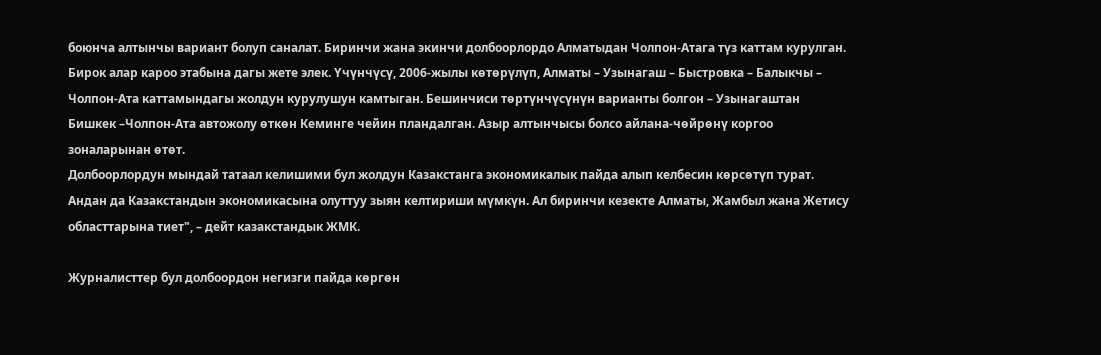боюнча алтынчы вариант болуп саналат. Биринчи жана экинчи долбоорлордо Алматыдан Чолпон-Атага түз каттам курулган. Бирок алар кароо этабына дагы жете элек. Үчүнчүсү, 2006-жылы көтөрүлүп, Алматы – Узынагаш – Быстровка – Балыкчы – Чолпон-Ата каттамындагы жолдун курулушун камтыган. Бешинчиси төртүнчүсүнүн варианты болгон – Узынагаштан Бишкек –Чолпон-Ата автожолу өткөн Кеминге чейин пландалган. Азыр алтынчысы болсо айлана-чөйрөнү коргоо зоналарынан өтөт.
Долбоорлордун мындай татаал келишими бул жолдун Казакстанга экономикалык пайда алып келбесин көрсөтүп турат. Андан да Казакстандын экономикасына олуттуу зыян келтириши мүмкүн. Ал биринчи кезекте Алматы, Жамбыл жана Жетису областтарына тиет", – дейт казакстандык ЖМК.

Журналисттер бул долбоордон негизги пайда көргөн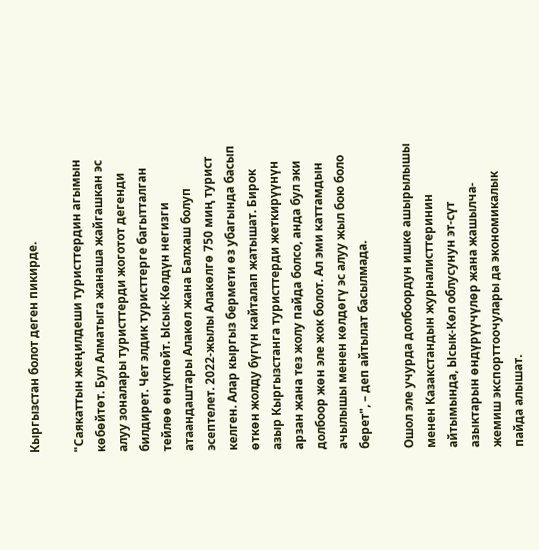Кыргызстан болот деген пикирде.

"Саякаттын жеңилдеши туристтердин агымын көбөйтөт. Бул Алматыга жанаша жайгашкан эс алуу зоналары туристтерди жоготот дегенди билдирет. Чет элдик туристтерге багытталган тейлөө өнүкпөйт. Ысык-Көлдүн негизги атаандаштары Алакөл жана Балхаш болуп эсептелет. 2022-жылы Алакөлгө 750 миң турист келген. Алар кыргыз бермети өз убагында басып өткөн жолду бүгүн кайталап жатышат. Бирок азыр Кыргызстанга туристтерди жеткирүүнүн арзан жана тез жолу пайда болсо, анда бул эки долбоор жөн эле жок болот. Ал эми каттамдын ачылышы менен көлдөгү эс алуу жыл бою боло берет", – деп айтылат басылмада.

Ошол эле учурда долбоордун ишке ашырылышы менен Казакстандын журналисттеринин айтымында, Ысык-Көл облусунун эт-сүт азыктарын өндүрүүчүлөр жана жашылча-жемиш экспорттоочулары да экономикалык пайда алышат.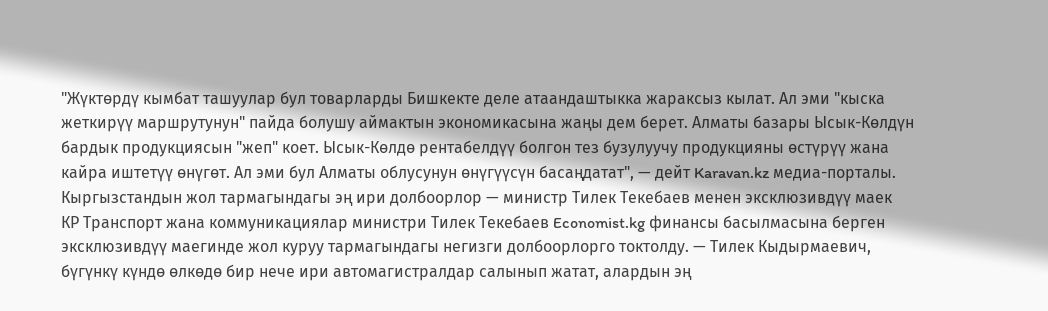"Жүктөрдү кымбат ташуулар бул товарларды Бишкекте деле атаандаштыкка жараксыз кылат. Ал эми "кыска жеткирүү маршрутунун" пайда болушу аймактын экономикасына жаңы дем берет. Алматы базары Ысык-Көлдүн бардык продукциясын "жеп" коет. Ысык-Көлдө рентабелдүү болгон тез бузулуучу продукцияны өстүрүү жана кайра иштетүү өнүгөт. Ал эми бул Алматы облусунун өнүгүүсүн басаңдатат", — дейт Karavan.kz медиа-порталы.
Кыргызстандын жол тармагындагы эң ири долбоорлор — министр Тилек Текебаев менен эксклюзивдүү маек
КР Транспорт жана коммуникациялар министри Тилек Текебаев Economist.kg финансы басылмасына берген эксклюзивдүү маегинде жол куруу тармагындагы негизги долбоорлорго токтолду. — Тилек Кыдырмаевич, бүгүнкү күндө өлкөдө бир нече ири автомагистралдар салынып жатат, алардын эң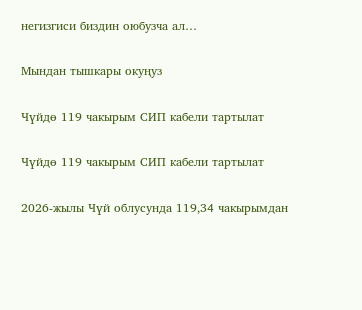негизгиси биздин оюбузча ал…

Мындан тышкары окуңуз

Чүйдө 119 чакырым СИП кабели тартылат

Чүйдө 119 чакырым СИП кабели тартылат

2026-жылы Чүй облусунда 119,34 чакырымдан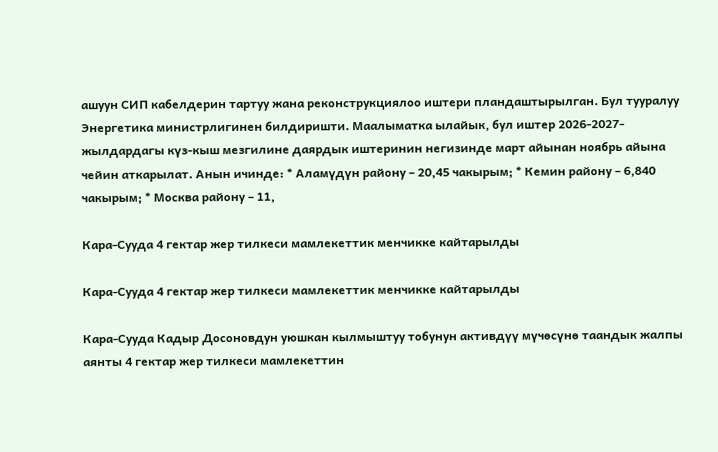ашуун СИП кабелдерин тартуу жана реконструкциялоо иштери пландаштырылган. Бул тууралуу Энергетика министрлигинен билдиришти. Маалыматка ылайык, бул иштер 2026-2027-жылдардагы күз-кыш мезгилине даярдык иштеринин негизинде март айынан ноябрь айына чейин аткарылат. Анын ичинде: * Аламүдүн району – 20,45 чакырым; * Кемин району – 6,840 чакырым; * Москва району – 11,

Кара-Сууда 4 гектар жер тилкеси мамлекеттик менчикке кайтарылды

Кара-Сууда 4 гектар жер тилкеси мамлекеттик менчикке кайтарылды

Кара-Сууда Кадыр Досоновдун уюшкан кылмыштуу тобунун активдүү мүчөсүнө таандык жалпы аянты 4 гектар жер тилкеси мамлекеттин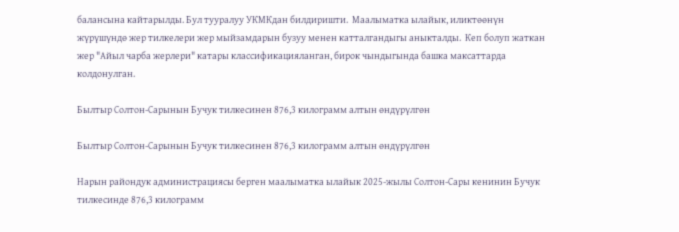балансына кайтарылды. Бул тууралуу УКМКдан билдиришти.  Маалыматка ылайык, иликтөөнүн жүрүшүндө жер тилкелери жер мыйзамдарын бузуу менен катталгандыгы аныкталды.  Кеп болуп жаткан жер "Айыл чарба жерлери" катары классификацияланган, бирок чындыгында башка максаттарда колдонулган.

Былтыр Солтон-Сарынын Бучук тилкесинен 876,3 килограмм алтын өндүрүлгөн

Былтыр Солтон-Сарынын Бучук тилкесинен 876,3 килограмм алтын өндүрүлгөн

Нарын райондук администрациясы берген маалыматка ылайык 2025-жылы Солтон-Сары кенинин Бучук тилкесинде 876,3 килограмм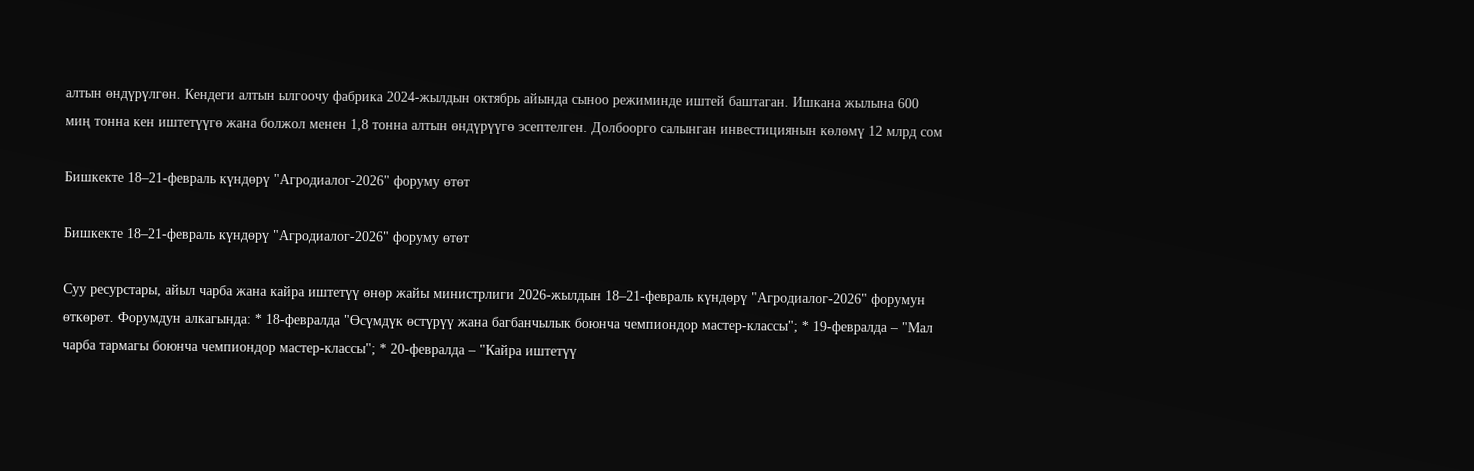алтын өндүрүлгөн. Кендеги алтын ылгоочу фабрика 2024-жылдын октябрь айында сыноо режиминде иштей баштаган. Ишкана жылына 600 миң тонна кен иштетүүгө жана болжол менен 1,8 тонна алтын өндүрүүгө эсептелген. Долбоорго салынган инвестициянын көлөмү 12 млрд сом

Бишкекте 18–21-февраль күндөрү "Агродиалог-2026" форуму өтөт

Бишкекте 18–21-февраль күндөрү "Агродиалог-2026" форуму өтөт

Суу ресурстары, айыл чарба жана кайра иштетүү өнөр жайы министрлиги 2026-жылдын 18–21-февраль күндөрү "Агродиалог-2026" форумун өткөрөт. Форумдун алкагында: * 18-февралда "Өсүмдүк өстүрүү жана багбанчылык боюнча чемпиондор мастер-классы"; * 19-февралда – "Мал чарба тармагы боюнча чемпиондор мастер-классы"; * 20-февралда – "Кайра иштетүү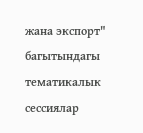жана экспорт" багытындагы тематикалык сессиялар